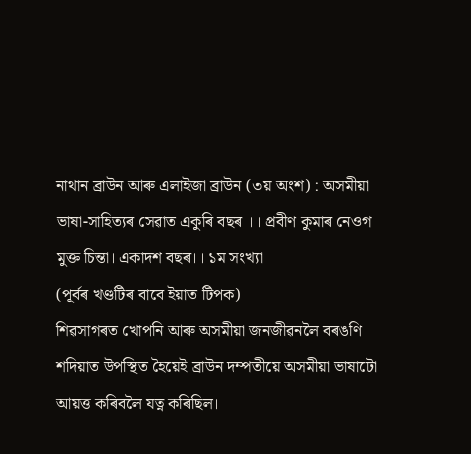নাথান ব্ৰাউন আৰু এলাইজা ব্ৰাউন (৩য় অংশ) : অসমীয়া ভাষা-সাহিত্যৰ সেৱাত একুৰি বছৰ ।। প্ৰবীণ কুমাৰ নেওগ
মুক্ত চিন্তা। একাদশ বছৰ।। ১ম সংখ্যা
(পূৰ্বৰ খণ্ডটিৰ বাবে ইয়াত টিপক)
শিৱসাগৰত খোপনি আৰু অসমীয়া জনজীৱনলৈ বৰঙণি
শদিয়াত উপস্থিত হৈয়েই ব্ৰাউন দম্পতীয়ে অসমীয়া ভাষাটো আয়ত্ত কৰিবলৈ যত্ন কৰিছিল।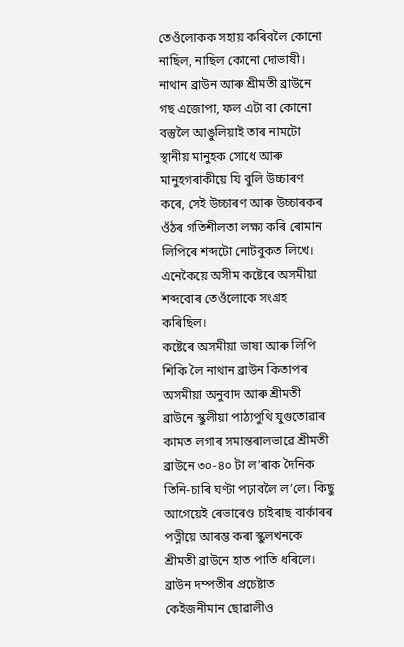তেওঁলোকক সহায় কৰিবলৈ কোনো নাছিল, নাছিল কোনো দোভাষী। নাথান ব্ৰাউন আৰু শ্ৰীমতী ব্ৰাউনে গছ এজোপা, ফল এটা বা কোনো বস্তুলৈ আঙুলিয়াই তাৰ নামটো স্থানীয় মানুহক সোধে আৰু মানুহগৰাকীয়ে যি বুলি উচ্চাৰণ কৰে, সেই উচ্চাৰণ আৰু উচ্চাৰকৰ ওঁঠৰ গতিশীলতা লক্ষ্য কৰি ৰোমান লিপিৰে শব্দটো নোটবুকত লিখে। এনেকৈয়ে অসীম কষ্টেৰে অসমীয়া শব্দবোৰ তেওঁলোকে সংগ্ৰহ কৰিছিল।
কষ্টেৰে অসমীয়া ভাষা আৰু লিপি শিকি লৈ নাথান ব্ৰাউন কিতাপৰ অসমীয়া অনুবাদ আৰু শ্ৰীমতী ব্ৰাউনে স্কুলীয়া পাঠ্যপুথি যুগুতোৱাৰ কামত লগাৰ সমান্তৰালভাৱে শ্ৰীমতী ব্ৰাউনে ৩০-৪০ টা ল’ৰাক দৈনিক তিনি-চাৰি ঘণ্টা পঢ়াবলৈ ল’লে। কিছু আগেয়েই ৰেভাৰেণ্ড চাইৰাছ বাৰ্কাৰৰ পত্নীয়ে আৰম্ভ কৰা স্কুলখনকে শ্ৰীমতী ব্ৰাউনে হাত পাতি ধৰিলে। ব্ৰাউন দম্পতীৰ প্ৰচেষ্টাত কেইজনীমান ছোৱালীও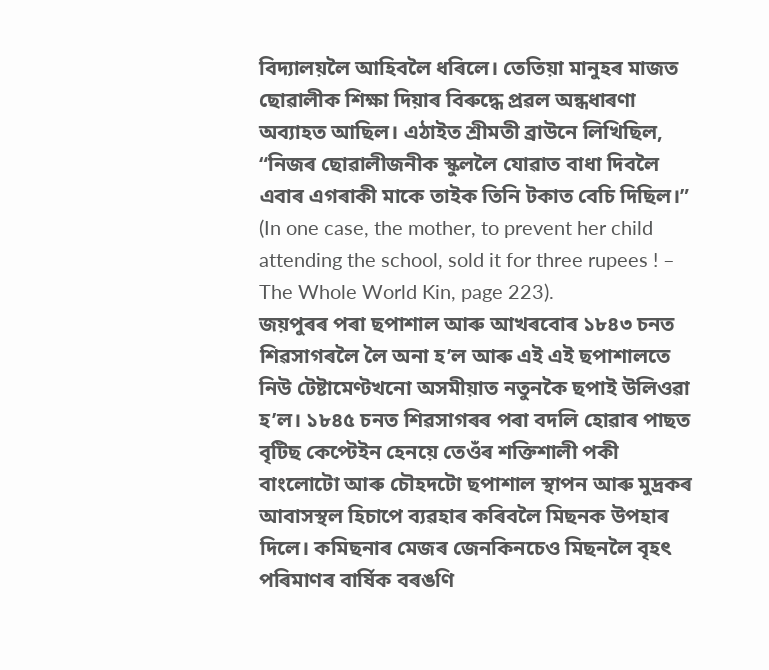বিদ্যালয়লৈ আহিবলৈ ধৰিলে। তেতিয়া মানুহৰ মাজত ছোৱালীক শিক্ষা দিয়াৰ বিৰুদ্ধে প্ৰৱল অন্ধধাৰণা অব্যাহত আছিল। এঠাইত শ্ৰীমতী ব্ৰাউনে লিখিছিল, “নিজৰ ছোৱালীজনীক স্কুললৈ যোৱাত বাধা দিবলৈ এবাৰ এগৰাকী মাকে তাইক তিনি টকাত বেচি দিছিল।” (In one case, the mother, to prevent her child attending the school, sold it for three rupees ! – The Whole World Kin, page 223).
জয়পুৰৰ পৰা ছপাশাল আৰু আখৰবোৰ ১৮৪৩ চনত শিৱসাগৰলৈ লৈ অনা হ’ল আৰু এই এই ছপাশালতে নিউ টেষ্টামেণ্টখনো অসমীয়াত নতুনকৈ ছপাই উলিওৱা হ’ল। ১৮৪৫ চনত শিৱসাগৰৰ পৰা বদলি হোৱাৰ পাছত বৃটিছ কেপ্টেইন হেনয়ে তেওঁৰ শক্তিশালী পকী বাংলোটো আৰু চৌহদটো ছপাশাল স্থাপন আৰু মুদ্ৰকৰ আবাসস্থল হিচাপে ব্যৱহাৰ কৰিবলৈ মিছনক উপহাৰ দিলে। কমিছনাৰ মেজৰ জেনকিনচেও মিছনলৈ বৃহৎ পৰিমাণৰ বাৰ্ষিক বৰঙণি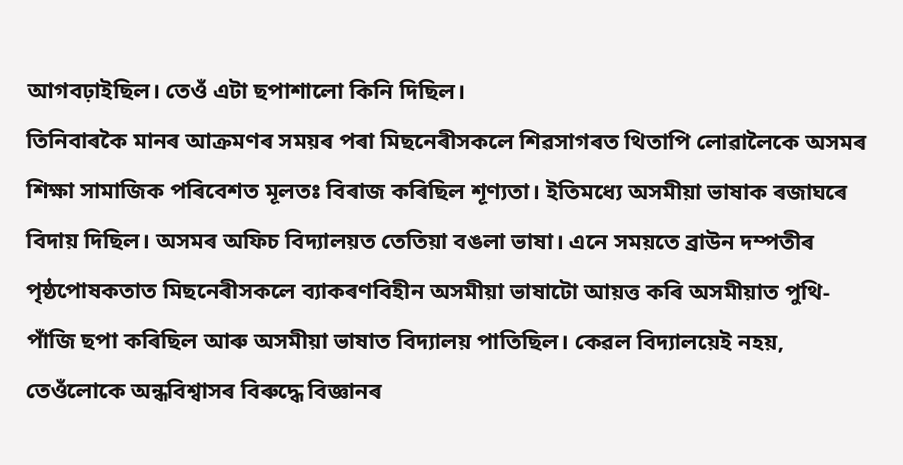আগবঢ়াইছিল। তেওঁ এটা ছপাশালো কিনি দিছিল।
তিনিবাৰকৈ মানৰ আক্ৰমণৰ সময়ৰ পৰা মিছনেৰীসকলে শিৱসাগৰত থিতাপি লোৱালৈকে অসমৰ শিক্ষা সামাজিক পৰিবেশত মূলতঃ বিৰাজ কৰিছিল শূণ্যতা। ইতিমধ্যে অসমীয়া ভাষাক ৰজাঘৰে বিদায় দিছিল। অসমৰ অফিচ বিদ্যালয়ত তেতিয়া বঙলা ভাষা। এনে সময়তে ব্ৰাউন দম্পতীৰ পৃষ্ঠপোষকতাত মিছনেৰীসকলে ব্যাকৰণবিহীন অসমীয়া ভাষাটো আয়ত্ত কৰি অসমীয়াত পুথি-পাঁজি ছপা কৰিছিল আৰু অসমীয়া ভাষাত বিদ্যালয় পাতিছিল। কেৱল বিদ্যালয়েই নহয়, তেওঁলোকে অন্ধবিশ্বাসৰ বিৰুদ্ধে বিজ্ঞানৰ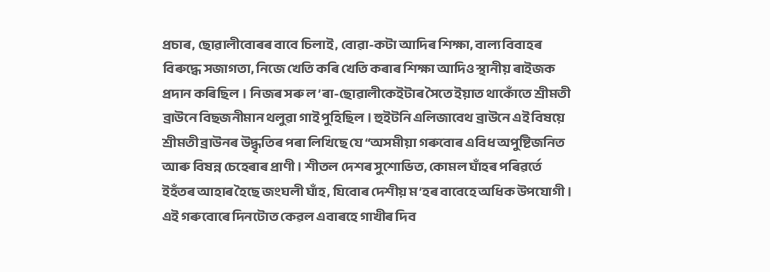প্ৰচাৰ, ছোৱালীবোৰৰ বাবে চিলাই, বোৱা-কটা আদিৰ শিক্ষা, বাল্য বিবাহৰ বিৰুদ্ধে সজাগতা, নিজে খেতি কৰি খেতি কৰাৰ শিক্ষা আদিও স্থানীয় ৰাইজক প্ৰদান কৰিছিল। নিজৰ সৰু ল’ৰা-ছোৱালীকেইটাৰ সৈতে ইয়াত থাকোঁতে শ্ৰীমতী ব্ৰাউনে বিছজনীমান থলুৱা গাই পুহিছিল। হুইটনি এলিজাবেথ ব্ৰাউনে এই বিষয়ে শ্ৰীমতী ব্ৰাউনৰ উদ্ধৃতিৰ পৰা লিখিছে যে “অসমীয়া গৰুবোৰ এবিধ অপুষ্টিজনিত আৰু বিষন্ন চেহেৰাৰ প্ৰাণী। শীতল দেশৰ সুশোভিত, কোমল ঘাঁহৰ পৰিৱৰ্তে ইহঁতৰ আহাৰ হৈছে জংঘলী ঘাঁহ, যিবোৰ দেশীয় ম’হৰ বাবেহে অধিক উপযোগী। এই গৰুবোৰে দিনটোত কেৱল এবাৰহে গাখীৰ দিব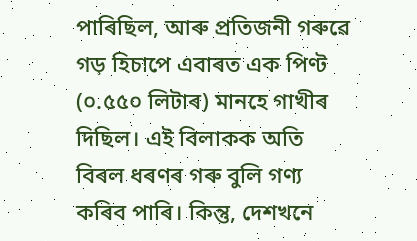পাৰিছিল, আৰু প্ৰতিজনী গৰুৱে গড় হিচাপে এবাৰত এক পিণ্ট (০.৫৫০ লিটাৰ) মানহে গাখীৰ দিছিল। এই বিলাকক অতি বিৰল ধৰণৰ গৰু বুলি গণ্য কৰিব পাৰি। কিন্তু, দেশখনে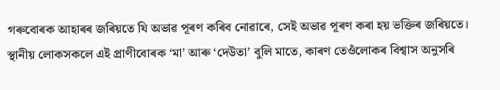গৰুবোৰক আহাৰৰ জৰিয়তে যি অভাৱ পূৰণ কৰিব নোৱাৰে, সেই অভাৱ পূৰণ কৰা হয় ভক্তিৰ জৰিয়তে। স্থানীয় লোকসকলে এই প্ৰাণীবোৰক ‘মা’ আৰু ‘দেউতা’ বুলি মাতে, কাৰণ তেওঁলোকৰ বিশ্বাস অনুসৰি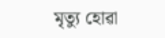মৃত্যু হোৱা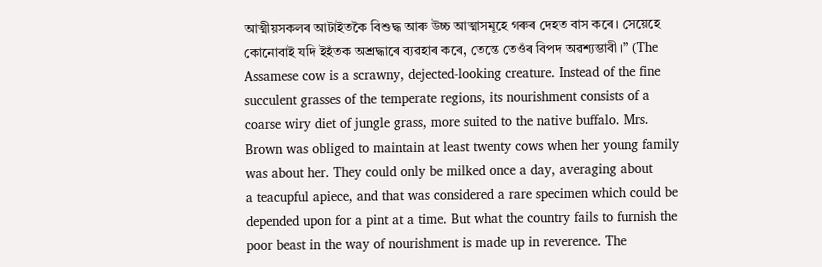আত্মীয়সকলৰ আটাইতকৈ বিশুদ্ধ আৰু উচ্চ আত্মাসমূহে গৰুৰ দেহত বাস কৰে। সেয়েহে কোনোবাই যদি ইহঁতক অশ্ৰদ্ধাৰে ব্যৱহাৰ কৰে, তেন্তে তেওঁৰ বিপদ অৱশ্যম্ভাবী।” (The Assamese cow is a scrawny, dejected-looking creature. Instead of the fine succulent grasses of the temperate regions, its nourishment consists of a coarse wiry diet of jungle grass, more suited to the native buffalo. Mrs. Brown was obliged to maintain at least twenty cows when her young family was about her. They could only be milked once a day, averaging about
a teacupful apiece, and that was considered a rare specimen which could be depended upon for a pint at a time. But what the country fails to furnish the poor beast in the way of nourishment is made up in reverence. The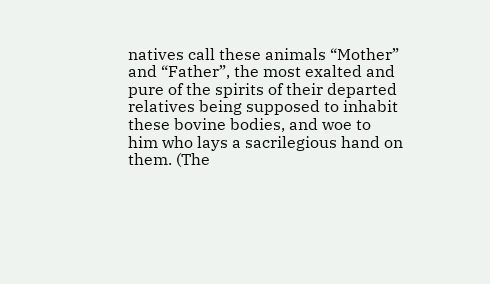natives call these animals “Mother” and “Father”, the most exalted and pure of the spirits of their departed relatives being supposed to inhabit these bovine bodies, and woe to him who lays a sacrilegious hand on them. (The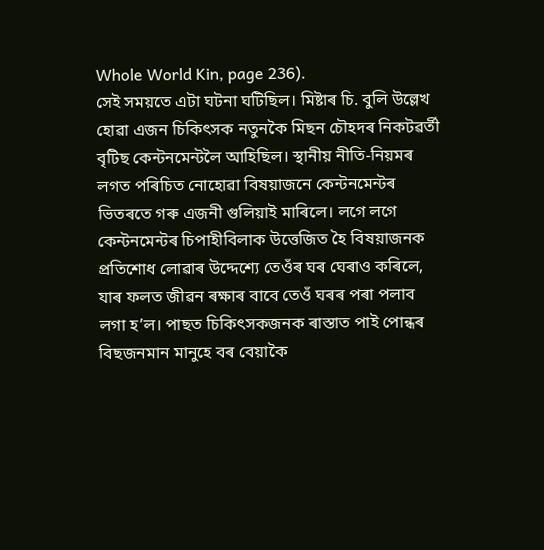Whole World Kin, page 236).
সেই সময়তে এটা ঘটনা ঘটিছিল। মিষ্টাৰ চি. বুলি উল্লেখ হোৱা এজন চিকিৎসক নতুনকৈ মিছন চৌহদৰ নিকটৱৰ্তী বৃটিছ কেন্টনমেন্টলৈ আহিছিল। স্থানীয় নীতি-নিয়মৰ লগত পৰিচিত নোহোৱা বিষয়াজনে কেন্টনমেন্টৰ ভিতৰতে গৰু এজনী গুলিয়াই মাৰিলে। লগে লগে কেন্টনমেন্টৰ চিপাহীবিলাক উত্তেজিত হৈ বিষয়াজনক প্ৰতিশোধ লোৱাৰ উদ্দেশ্যে তেওঁৰ ঘৰ ঘেৰাও কৰিলে, যাৰ ফলত জীৱন ৰক্ষাৰ বাবে তেওঁ ঘৰৰ পৰা পলাব লগা হ’ল। পাছত চিকিৎসকজনক ৰাস্তাত পাই পোন্ধৰ বিছজনমান মানুহে বৰ বেয়াকৈ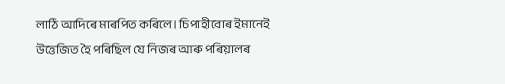লাঠি আদিৰে মাৰপিত কৰিলে। চিপাহীবোৰ ইমানেই উত্তেজিত হৈ পৰিছিল যে নিজৰ আৰু পৰিয়ালৰ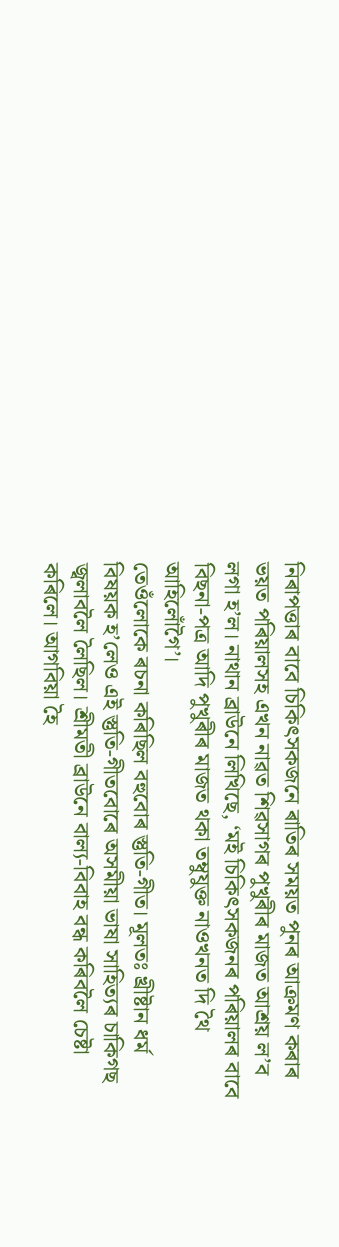নিৰাপত্তাৰ বাবে চিকিৎসকজনে ৰাতিৰ সময়ত পুনৰ আক্ৰমণ কৰাৰ ভয়ত পৰিয়ালসহ এখন নাৱত শিৱসাগৰ পুখুৰীৰ মাজত আশ্ৰয় ল’ব লগা হ’ল। নাথান ব্ৰাউনে লিখিছে, ‘মই চিকিৎসকজনৰ পৰিয়ালৰ বাবে বিছনা-পত্ৰ আদি পুখুৰীৰ মাজত থকা তম্বুযুক্ত নাওখনত দি থৈ আহিলোঁগৈ’।
তেওঁলোকে ৰচনা কৰিছিল বহুবোৰ স্তুতি-গীত। মূলতঃ খ্ৰীষ্টান ধৰ্ম বিষয়ক হ’লেও এই স্তুতি-গীতবোৰে অসমীয়া ভাষা সাহিত্যৰ চাকিগছ জ্বলাবলৈ লৈছিল। শ্ৰীমতী ব্ৰাউনে বাল্য-বিবাহ বন্ধ কৰিবলৈ চেষ্টা কৰিলে। আগবিয়া হৈ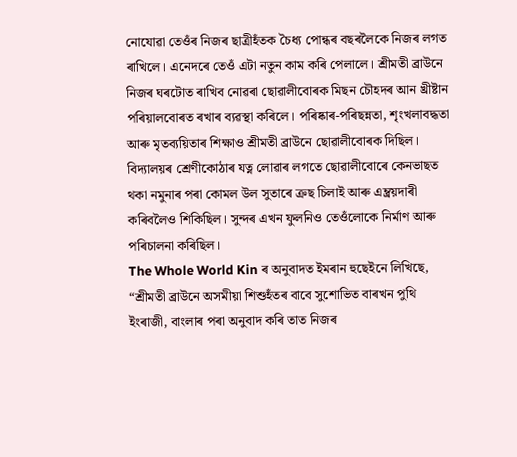নোযোৱা তেওঁৰ নিজৰ ছাত্ৰীহঁতক চৈধ্য পোন্ধৰ বছৰলৈকে নিজৰ লগত ৰাখিলে। এনেদৰে তেওঁ এটা নতুন কাম কৰি পেলালে। শ্ৰীমতী ব্ৰাউনে নিজৰ ঘৰটোত ৰাখিব নোৱৰা ছোৱালীবোৰক মিছন চৌহদৰ আন খ্ৰীষ্টান পৰিয়ালবোৰত ৰখাৰ ব্যৱস্থা কৰিলে। পৰিষ্কাৰ-পৰিছন্নতা, শৃংখলাবদ্ধতা আৰু মৃতব্যয়িতাৰ শিক্ষাও শ্ৰীমতী ব্ৰাউনে ছোৱালীবোৰক দিছিল। বিদ্যালয়ৰ শ্ৰেণীকোঠাৰ যত্ন লোৱাৰ লগতে ছোৱালীবোৰে কেনভাছত থকা নমুনাৰ পৰা কোমল উল সুতাৰে ক্ৰছ চিলাই আৰু এম্ব্ৰয়দাৰী কৰিবলৈও শিকিছিল। সুন্দৰ এখন ফুলনিও তেওঁলোকে নিৰ্মাণ আৰু পৰিচালনা কৰিছিল।
The Whole World Kin ৰ অনুবাদত ইমৰান হুছেইনে লিখিছে, “শ্ৰীমতী ব্ৰাউনে অসমীয়া শিশুহঁতৰ বাবে সুশোভিত বাৰখন পুথি ইংৰাজী, বাংলাৰ পৰা অনুবাদ কৰি তাত নিজৰ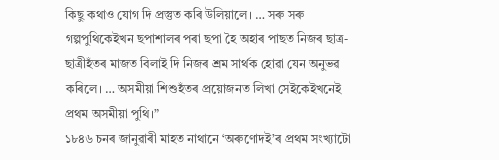কিছু কথাও যোগ দি প্ৰস্তুত কৰি উলিয়ালে। … সৰু সৰু গল্পপুথিকেইখন ছপাশালৰ পৰা ছপা হৈ অহাৰ পাছত নিজৰ ছাত্ৰ-ছাত্ৰীহঁতৰ মাজত বিলাই দি নিজৰ শ্ৰম সাৰ্থক হোৱা যেন অনুভৱ কৰিলে। … অসমীয়া শিশুহঁতৰ প্ৰয়োজনত লিখা সেইকেইখনেই প্ৰথম অসমীয়া পুথি।”
১৮৪৬ চনৰ জানুৱাৰী মাহত নাথানে ‘অৰুণোদই’ৰ প্ৰথম সংখ্যাটো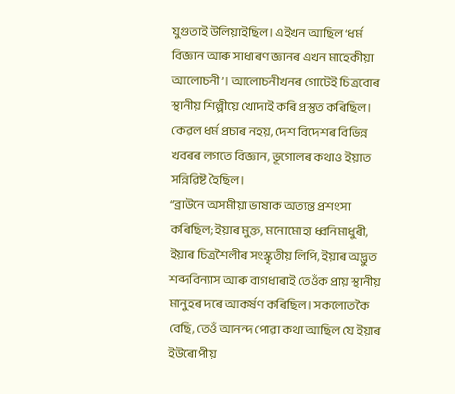যুগুতাই উলিয়াইছিল। এইখন আছিল ‘ধৰ্ম বিজ্ঞান আৰু সাধাৰণ জ্ঞানৰ এখন মাহেকীয়া আলোচনী’। আলোচনীখনৰ গোটেই চিত্ৰবোৰ স্থানীয় শিল্পীয়ে খোদাই কৰি প্ৰস্তুত কৰিছিল। কেৱল ধৰ্ম প্ৰচাৰ নহয়, দেশ বিদেশৰ বিভিন্ন খবৰৰ লগতে বিজ্ঞান, ভূগোলৰ কথাও ইয়াত সন্নিৱিষ্ট হৈছিল।
“ব্রাউনে অসমীয়া ভাষাক অত্যন্ত প্ৰশংসা কৰিছিল; ইয়াৰ মুক্ত, মনোমোহা ধ্বনিমাধুৰী, ইয়াৰ চিত্ৰশৈলীৰ সংস্কৃতীয় লিপি, ইয়াৰ অদ্ভুত শব্দবিন্যাস আৰু বাগধাৰাই তেওঁক প্ৰায় স্থানীয় মানুহৰ দৰে আকৰ্ষণ কৰিছিল। সকলোতকৈ বেছি, তেওঁ আনন্দ পোৱা কথা আছিল যে ইয়াৰ ইউৰোপীয়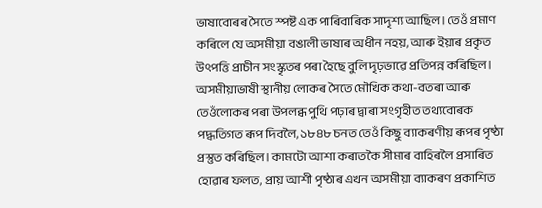ভাষাবোৰৰ সৈতে স্পষ্ট এক পাৰিবাৰিক সাদৃশ্য আছিল। তেওঁ প্ৰমাণ কৰিলে যে অসমীয়া বঙালী ভাষাৰ অধীন নহয়, আৰু ইয়াৰ প্ৰকৃত উৎপত্তি প্ৰাচীন সংস্কৃতৰ পৰা হৈছে বুলি দৃঢ়ভাৱে প্ৰতিপন্ন কৰিছিল। অসমীয়াভাষী স্থানীয় লোকৰ সৈতে মৌখিক কথা-বতৰা আৰু তেওঁলোকৰ পৰা উপলব্ধ পুথি পঢ়াৰ দ্বাৰা সংগৃহীত তথ্যবোৰক পদ্ধতিগত ৰূপ দিবলৈ, ১৮৪৮ চনত তেওঁ কিছু ব্যাকৰণীয় ৰূপৰ পৃষ্ঠা প্ৰস্তুত কৰিছিল। কামটো আশা কৰাতকৈ সীমাৰ বাহিৰলৈ প্ৰসাৰিত হোৱাৰ ফলত, প্ৰায় আশী পৃষ্ঠাৰ এখন অসমীয়া ব্যাকৰণ প্ৰকাশিত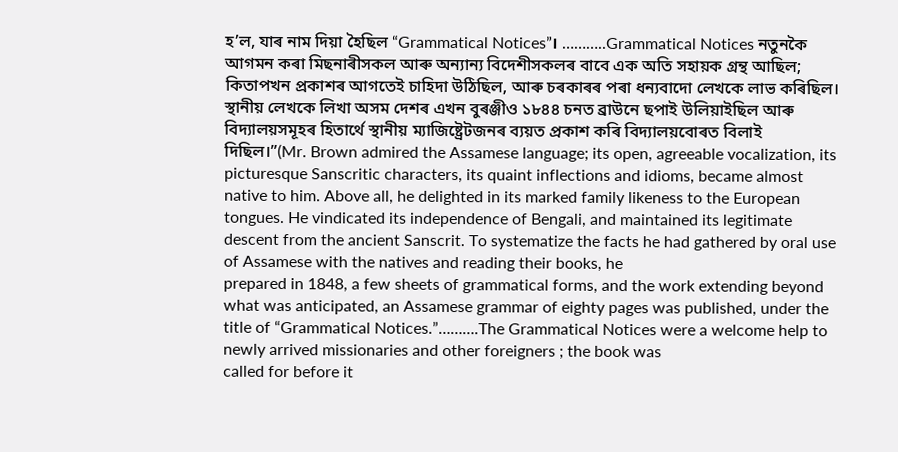হ’ল, যাৰ নাম দিয়া হৈছিল “Grammatical Notices”। ………..Grammatical Notices নতুনকৈ আগমন কৰা মিছনাৰীসকল আৰু অন্যান্য বিদেশীসকলৰ বাবে এক অতি সহায়ক গ্ৰন্থ আছিল; কিতাপখন প্ৰকাশৰ আগতেই চাহিদা উঠিছিল, আৰু চৰকাৰৰ পৰা ধন্যবাদো লেখকে লাভ কৰিছিল। স্থানীয় লেখকে লিখা অসম দেশৰ এখন বুৰঞ্জীও ১৮৪৪ চনত ব্ৰাউনে ছপাই উলিয়াইছিল আৰু বিদ্যালয়সমূহৰ হিতাৰ্থে স্থানীয় ম্যাজিষ্ট্ৰেটজনৰ ব্যয়ত প্ৰকাশ কৰি বিদ্যালয়বোৰত বিলাই দিছিল।”(Mr. Brown admired the Assamese language; its open, agreeable vocalization, its picturesque Sanscritic characters, its quaint inflections and idioms, became almost native to him. Above all, he delighted in its marked family likeness to the European tongues. He vindicated its independence of Bengali, and maintained its legitimate descent from the ancient Sanscrit. To systematize the facts he had gathered by oral use of Assamese with the natives and reading their books, he
prepared in 1848, a few sheets of grammatical forms, and the work extending beyond what was anticipated, an Assamese grammar of eighty pages was published, under the title of “Grammatical Notices.”……….The Grammatical Notices were a welcome help to newly arrived missionaries and other foreigners ; the book was
called for before it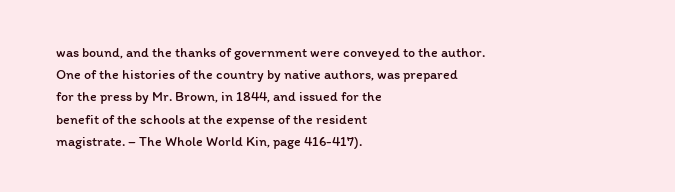was bound, and the thanks of government were conveyed to the author. One of the histories of the country by native authors, was prepared
for the press by Mr. Brown, in 1844, and issued for the
benefit of the schools at the expense of the resident
magistrate. – The Whole World Kin, page 416-417).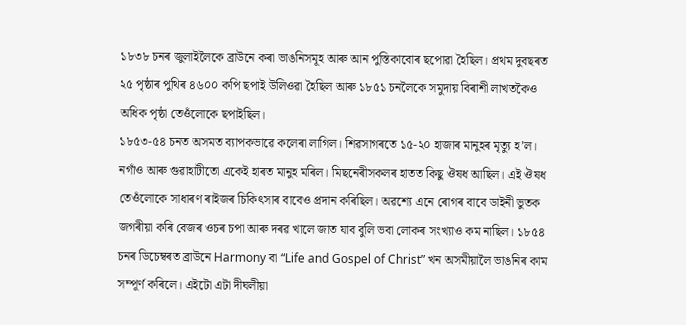১৮৩৮ চনৰ জুলাইলৈকে ব্ৰাউনে কৰা ভাঙনিসমূহ আৰু আন পুস্তিকাবোৰ ছপোৱা হৈছিল। প্ৰথম দুবছৰত ২৫ পৃষ্ঠাৰ পুথিৰ ৪৬০০ কপি ছপাই উলিওৱা হৈছিল আৰু ১৮৫১ চনলৈকে সমুদায় বিৰাশী লাখতকৈও অধিক পৃষ্ঠা তেওঁলোকে ছপাইছিল।
১৮৫৩-৫৪ চনত অসমত ব্যাপকভাৱে কলেৰা লাগিল। শিৱসাগৰতে ১৫-২০ হাজাৰ মানুহৰ মৃত্যু হ’ল। নগাঁও আৰু গুৱাহাটীতো একেই হাৰত মানুহ মৰিল। মিছনেৰীসকলৰ হাতত কিছু ঔষধ আছিল। এই ঔষধ তেওঁলোকে সাধাৰণ ৰাইজৰ চিকিৎসাৰ বাবেও প্ৰদান কৰিছিল। অৱশ্যে এনে ৰোগৰ বাবে ডাইনী ভুতক জগৰীয়া কৰি বেজৰ ওচৰ চপা আৰু দৰৱ খালে জাত যাব বুলি ভবা লোকৰ সংখ্যাও কম নাছিল। ১৮৫৪ চনৰ ডিচেম্বৰত ব্ৰাউনে Harmony বা “Life and Gospel of Christ” খন অসমীয়ালৈ ভাঙনিৰ কাম সম্পূৰ্ণ কৰিলে। এইটো এটা দীঘলীয়া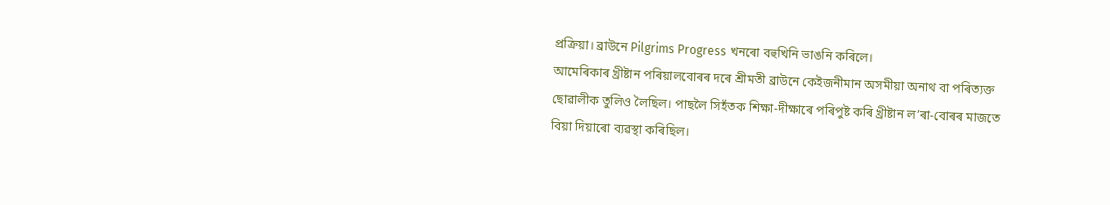প্ৰক্ৰিয়া। ব্ৰাউনে Pilgrims Progress খনৰো বহুখিনি ভাঙনি কৰিলে।
আমেৰিকাৰ খ্ৰীষ্টান পৰিয়ালবোৰৰ দৰে শ্ৰীমতী ব্ৰাউনে কেইজনীমান অসমীয়া অনাথ বা পৰিত্যক্ত ছোৱালীক তুলিও লৈছিল। পাছলৈ সিহঁতক শিক্ষা-দীক্ষাৰে পৰিপুষ্ট কৰি খ্ৰীষ্টান ল’ৰা-বোৰৰ মাজতে বিয়া দিয়াৰো ব্যৱস্থা কৰিছিল।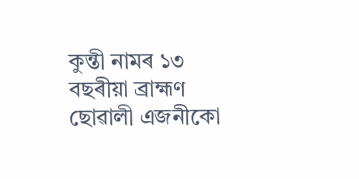কুন্তী নামৰ ১৩ বছৰীয়া ব্ৰাহ্মণ ছোৱালী এজনীকো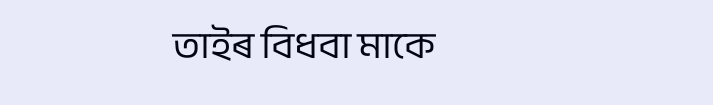তাইৰ বিধবা মাকে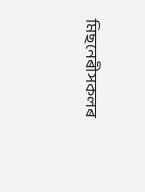মিছনেৰীসকলৰ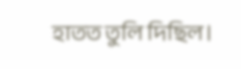হাতত তুলি দিছিল।